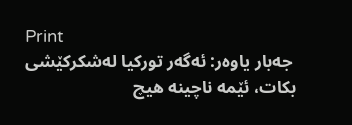Print
 جه‌بار یاوه‌ر: ئه‌گه‌ر توركیا له‌شكركێشی بكات، ئێمه‌ ناچینه‌ هیچ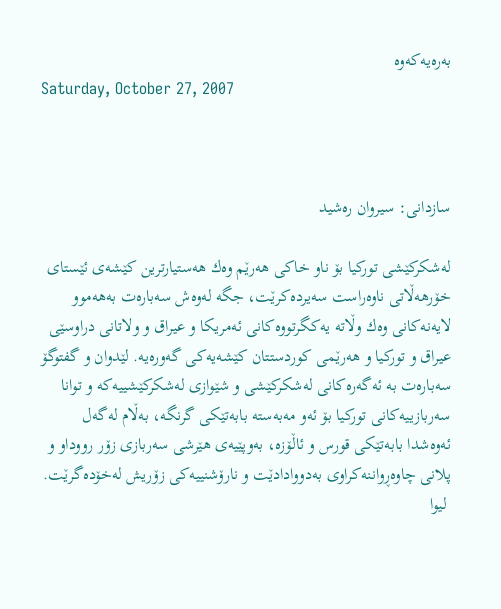به‌ره‌یه‌كه‌وه‌
Saturday, October 27, 2007



سازدانی: سیروان ره‌شید

له‌شكركێشی توركیا بۆ ناو خاكی هه‌رێم وه‌ك هه‌ستیارترین كێشه‌ی ئێستای خۆرهه‌ڵاتی ناوه‌راست سه‌یرده‌كرێت، جگه‌ له‌وه‌ش سه‌باره‌ت به‌هه‌موو لایه‌نه‌كانی وه‌ك وڵاته‌ یه‌كگرتووه‌كانی ئه‌مریكا و عیراق و ولاتانی دراوسێی عیراق و توركیا و هه‌رێمی كوردستتان كێشه‌یه‌كی گه‌وره‌یه‌. لێدوان و گفتوگۆ سه‌باره‌ت به‌ ئه‌گه‌ره‌كانی له‌شكركێشی و شێوازی له‌شكركێشییه‌كه‌ و توانا سه‌ربازییه‌كانی توركیا بۆ ئه‌و مه‌به‌سته‌ بابه‌تێكی گرنگه‌، به‌ڵام له‌گه‌ل ئه‌وه‌شدا بابه‌تێكی قورس و ئاڵۆزه‌، به‌وپێیه‌ی هێرشی سه‌ربازی زۆر رووداو و پلانی چاوه‌ڕواننه‌كراوی به‌دووادادێت و نارۆشنییه‌كی زۆریش له‌خۆده‌گرێت.
 لیوا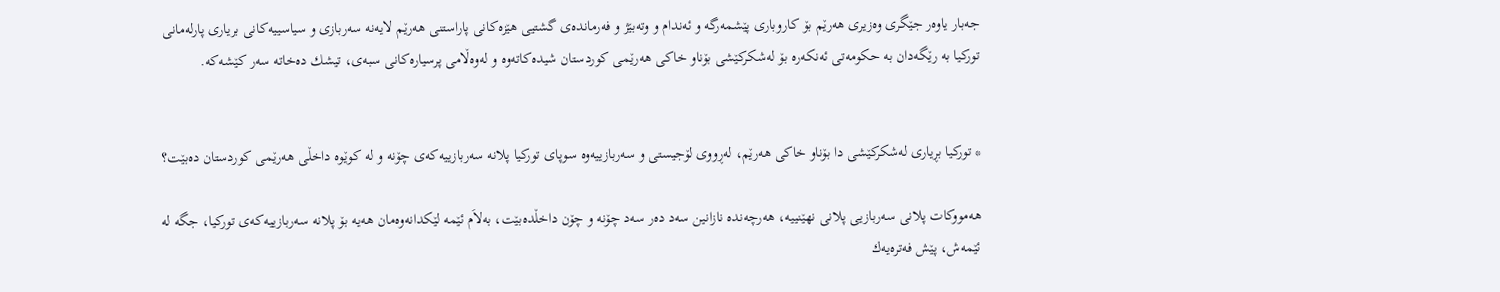جه‌بار یاوه‌ر جێگری‌ وه‌زیری‌ هه‌رێم بۆ كاروباری‌ پێشمه‌رگه‌ و ئه‌ندام و وته‌بێژ و فه‌رمانده‌ی‌ گشتیی‌ هێزه‌كانی‌ پاراستنی‌ هه‌رێم لایه‌نه‌ سه‌ربازی و سیاسییه‌كانی بریاری پارله‌مانی توركیا به‌ رێگه‌دان به‌ حكومه‌تی ئه‌نكه‌ره‌ بۆ له‌شكركێشی بۆناو خاكی هه‌رێمی كوردستان شیده‌كاته‌وه‌ و له‌وه‌ڵامی پرسیاره‌كانی سبه‌ی، تیشك ده‌خاته‌ سه‌ر كێشه‌كه‌.


* توركیا بڕیاری له‌شكركێشی دا بۆناو خاكی هه‌رێم، له‌ڕووی لۆجیستی و سه‌ربازییه‌وه‌ سوپای توركیا پلانه‌ سه‌ربازییه‌كه‌ی چۆنه‌ و له‌ كوێوه‌ داخڵی هه‌رێمی كوردستان ده‌بێت؟

هه‌مووكات پلانی سه‌ربازیی پلانی نهێنییه‌، هه‌رچه‌نده‌ نازانین سه‌د ده‌ر سه‌د چۆنه‌ و چۆن داخڵده‌بێت، به‌لاَم ئێمه‌ لێكدانه‌وه‌مان هه‌یه‌ بۆ پلانه‌ سه‌ربازییه‌كه‌ی توركیا، جگه‌ له‌ ئێمه‌ش، پێش فه‌تره‌یه‌ك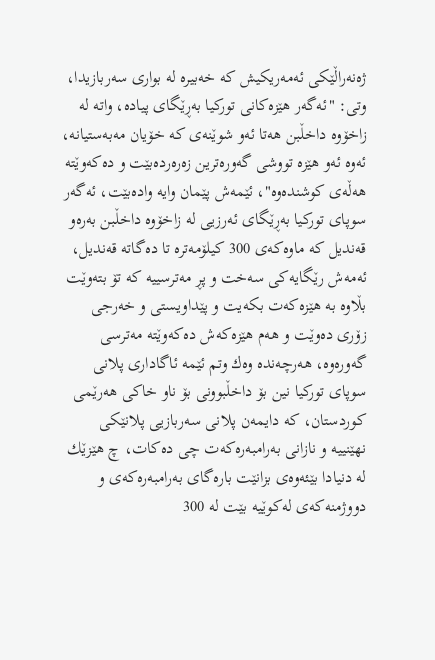ژه‌نه‌راڵێكی ئه‌مه‌ریكیش كه‌ خه‌بیره‌ له‌ بواری سه‌ربازیدا، وتی: "ئه‌گه‌ر هێزه‌كانی توركیا به‌ڕێگای پیاده‌، واته‌ له‌ زاخۆوه‌ داخڵبن هه‌تا ئه‌و شوێنه‌ی كه‌ خۆیان مه‌به‌ستیانه‌، ئه‌وه‌ ئه‌و هێزه‌ تووشی گه‌وره‌ترین زه‌ره‌رده‌بێت و ده‌كه‌وێته‌ هه‌ڵه‌ی كوشنده‌وه‌"، ئێمه‌ش پێمان وایه‌ واده‌بێت، ئه‌گه‌ر سوپای توركیا به‌ڕێگای ئه‌رزیی له‌ زاخۆوه‌ داخڵبن به‌ره‌و قه‌ندیل كه‌ ماوه‌كه‌ی 300 كیلۆمه‌تره‌ تا ده‌گاته‌ قه‌ندیل، ئه‌مه‌ش رێگایه‌كی سه‌خت و پڕ مه‌ترسییه‌ كه‌ تۆ بته‌وێت بڵاوه‌ به‌ هێزه‌كه‌ت بكه‌یت و پێداویستی و خه‌رجی زۆری ده‌وێت و هه‌م هێزه‌كه‌ش ده‌كه‌وێته‌ مه‌ترسی گه‌وره‌وه‌، هه‌رچه‌نده‌ وه‌ك وتم ئێمه‌ ئاگاداری پلانی سوپای توركیا نین بۆ داخڵبوونی بۆ ناو خاكی هه‌رێمی كوردستان، كه‌ دایمه‌ن پلانی سه‌ربازیی پلانێكی نهێنییه‌ و نازانی به‌رامبه‌ره‌كه‌ت چی ده‌كات، چ هێزێك له‌ دنیادا بێئه‌وه‌ی بزانێت باره‌گای به‌رامبه‌ره‌كه‌ی و دووژمنه‌كه‌ی له‌كوێیه‌ بێت له‌ 300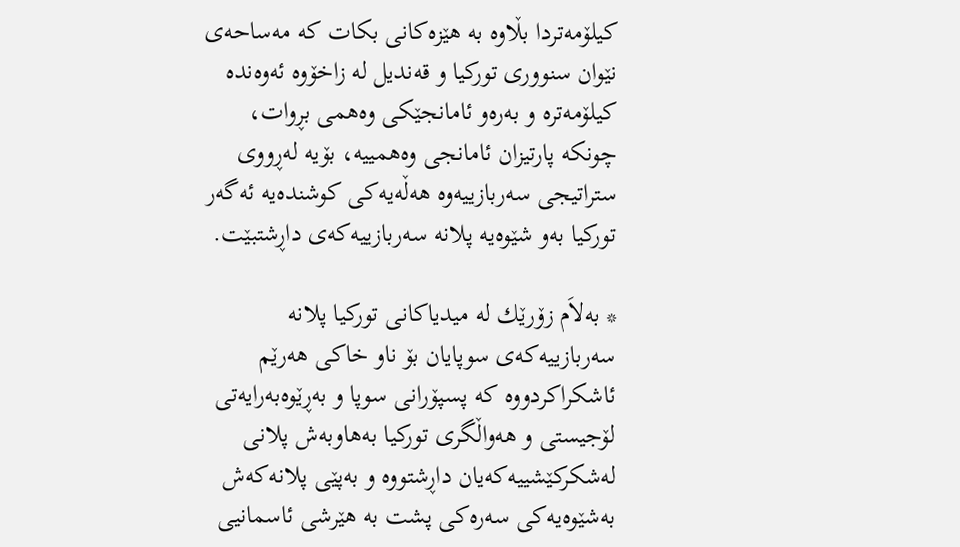كیلۆمه‌تردا بڵاوه‌ به‌ هێزه‌كانی‌ بكات كه‌ مه‌ساحه‌ی‌ نێوان سنووری‌ توركیا و قه‌ندیل له‌ زاخۆوه‌ ئه‌وه‌نده‌ كیلۆمه‌تره‌ و به‌ره‌و ئامانجێكی وه‌همی بڕوات، چونكه‌ پارتیزان ئامانجی وه‌همییه‌، بۆیه‌ له‌ڕووی ستراتیجی سه‌ربازییه‌وه‌ هه‌ڵه‌یه‌كی كوشنده‌یه‌ ئه‌گه‌ر توركیا به‌و شێوه‌یه‌ پلانه‌ سه‌ربازییه‌كه‌ی‌ داڕشتبێت.

* به‌لاَم زۆرێك له‌ میدیاكانی‌ توركیا پلانه‌ سه‌ربازییه‌كه‌ی سوپایان بۆ ناو خاكی هه‌رێم ئاشكراكردووه‌ كه‌ پسپۆرانی سوپا و به‌ڕێوه‌به‌رایه‌تی لۆجیستی و هه‌واڵگری توركیا به‌هاوبه‌ش پلانی له‌شكركێشییه‌كه‌یان داڕشتووه‌ و به‌پێی پلانه‌كه‌ش به‌شێوه‌یه‌كی سه‌ره‌كی پشت به‌ هێرشی‌ ئاسمانیی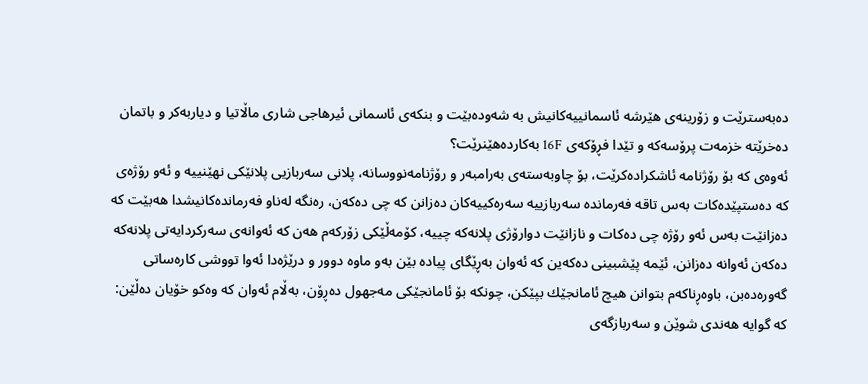ده‌به‌سترێت و زۆرینه‌ی هێرشه‌ ئاسمانییه‌كانیش به‌ شه‌وده‌بێت و بنكه‌ی ئاسمانی ئیرهاجی‌ شاری ماڵاتیا و دیاربه‌كر و باتمان ده‌خرێته‌ خزمه‌ت پرۆسه‌كه‌ و تێدا فڕۆكه‌ی 16F به‌كارده‌هێنرێت؟
ئه‌وه‌ی كه‌ بۆ رۆژنامه‌ ئاشكراده‌كرێت، بۆ چاوبه‌سته‌ی به‌رامبه‌ر و رۆژنامه‌نووسانه‌، پلانی سه‌ربازیی پلانێكی نهێنییه‌ و ئه‌و رۆژه‌ی كه‌ ده‌ستپێده‌كات به‌س تاقه‌ فه‌رمانده‌ سه‌ربازییه‌ سه‌ره‌كییه‌كان ده‌زانن كه‌ چی ده‌كه‌ن، ره‌نگه‌ له‌ناو فه‌رمانده‌كانیشدا هه‌بێت كه‌ ده‌زانێت به‌س ئه‌و رۆژه‌ چی ده‌كات و نازانێت دوارۆژی پلانه‌كه‌ چییه‌، كۆمه‌ڵێكی زۆركه‌م هه‌ن كه‌ ئه‌وانه‌ی سه‌ركردایه‌تی پلانه‌كه‌ ده‌كه‌ن ئه‌وانه‌ ده‌زانن، ئێمه‌ پێشبینی ده‌كه‌ین كه‌ ئه‌وان به‌ڕێگای پیاده‌ بێن به‌و ماوه‌ دوور و درێژه‌دا ئه‌وا تووشی كاره‌ساتی گه‌وره‌ده‌بن، باوه‌ڕناكه‌م بتوانن هیچ ئامانجێك بپێكن، چونكه‌ بۆ ئامانجێكی مه‌جهول ده‌ڕۆن، به‌ڵام ئه‌وان كه‌ وه‌كو خۆیان ده‌ڵێن: كه‌ گوایه‌ هه‌ندی‌ شوێن و سه‌ربازگه‌ی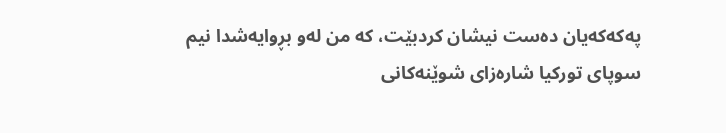په‌كه‌كه‌یان ده‌ست نیشان كردبێت، كه‌ من له‌و بڕوایه‌شدا نیم سوپای توركیا شاره‌زای شوێنه‌كانی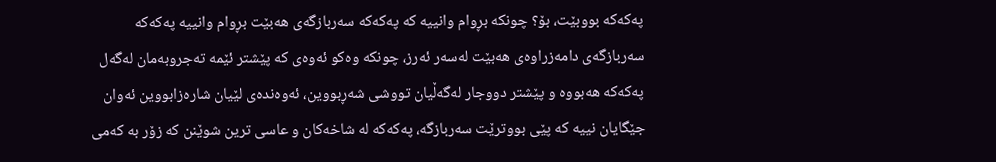په‌كه‌كه‌ بووبێت، بۆ؟ چونكه‌ بڕوام وانییه‌ كه‌ په‌كه‌كه‌ سه‌ربازگه‌ی هه‌بێت بڕوام وانییه‌ په‌كه‌كه‌ سه‌ربازگه‌ی دامه‌زراوه‌ی هه‌بێت له‌سه‌ر ئه‌رز، چونكه‌ وه‌كو ئه‌وه‌ی كه‌ پێشتر ئێمه‌ ته‌جروبه‌مان له‌گه‌ل په‌كه‌كه‌ هه‌بووه‌ و پێشتر دووجار له‌گه‌ڵیان تووشی شه‌ڕبووین، ئه‌وه‌نده‌ی لێیان شاره‌زابووین ئه‌وان جێگایان نییه‌ كه‌ پێی بووترێت سه‌ربازگه‌، په‌كه‌كه‌ له‌ شاخه‌كان و عاسی ترین شوێنن كه‌ زۆر به‌ كه‌می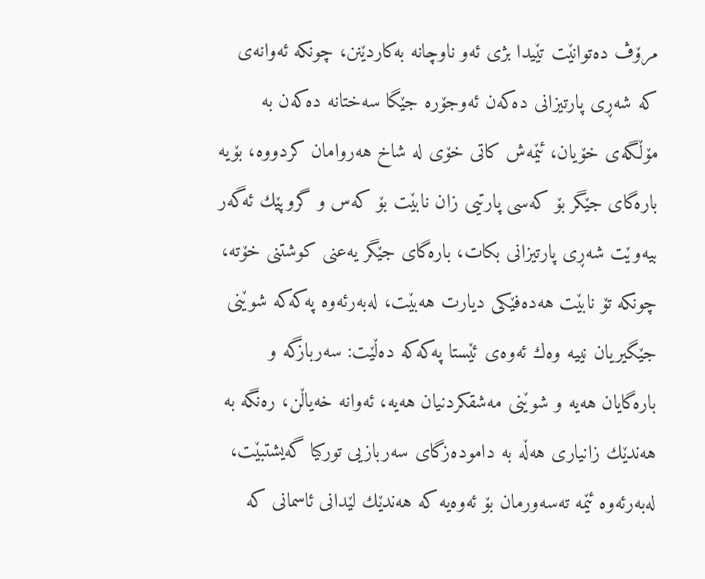مرۆڤ ده‌توانێت تێیدا بژی ئه‌و ناوچانه‌ به‌كاردێنن، چونكه‌ ئه‌وانه‌ی كه‌ شه‌ڕی پارتیزانی ده‌كه‌ن ئه‌وجۆره‌ جێگا سه‌ختانه‌ ده‌كه‌ن به‌ مۆڵگه‌ی خۆیان، ئێمه‌ش كاتی خۆی له‌ شاخ هه‌روامان كردووه‌، بۆیه‌ باره‌گای جێگر بۆ كه‌سی پارتیی زان نابێت بۆ كه‌س و گروپێك ئه‌گه‌ر بیه‌وێت شه‌ڕی پارتیزانی بكات، باره‌گای جێگر یه‌عنی كوشتنی خۆته‌، چونكه‌ تۆ نابێت هه‌ده‌فێكی دیارت هه‌بێت، له‌به‌رئه‌وه‌ په‌كه‌كه‌ شوێنی جێگیریان نییه‌ وه‌ك ئه‌وه‌ی ئێستا په‌كه‌كه‌ ده‌ڵێت: سه‌ربازگه‌ و باره‌گایان هه‌یه‌ و شوێنی مه‌شقكردنیان هه‌یه‌، ئه‌وانه‌ خه‌یاڵن، ره‌نگه‌ به‌ هه‌ندێك زانیاری هه‌ڵه‌ به‌ داموده‌زگای سه‌ربازیی توركیا گه‌یشتبێت، له‌به‌رئه‌وه‌ ئێمه‌ ته‌سه‌ورمان بۆ ئه‌وه‌یه‌ كه‌ هه‌ندێك لێدانی ئاسمانی كه‌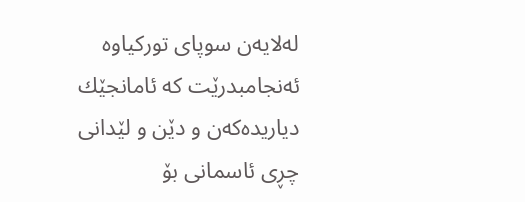له‌لایه‌ن سوپای توركیاوه‌ ئه‌نجامبدرێت كه‌ ئامانجێك دیاریده‌كه‌ن و دێن و لێدانی چڕی ئاسمانی بۆ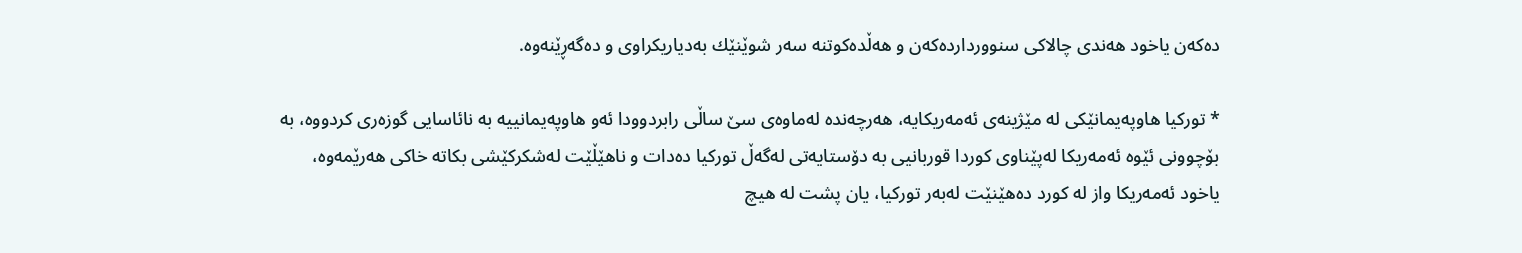ده‌كه‌ن یاخود هه‌ندی‌ چالاكی سنووردارده‌كه‌ن و هه‌ڵده‌كوتنه‌ سه‌ر شوێنێك به‌دیاریكراوی و ده‌گه‌ڕێنه‌وه‌.

* توركیا هاوپه‌یمانێكی له‌ مێژینه‌ی ئه‌مه‌ریكایه‌، هه‌رچه‌نده‌ له‌ماوه‌ی سێ‌ ساڵی رابردوودا ئه‌و هاوپه‌یمانییه‌ به‌ نائاسایی گوزه‌ری كردووه‌، به‌ بۆچوونی ئێوه‌ ئه‌مه‌ریكا له‌پێناوی كوردا قوربانیی به‌ دۆستایه‌تی له‌گه‌ڵ‌ توركیا ده‌دات و ناهێڵێت له‌شكركێشی بكاته‌ خاكی هه‌رێمه‌وه‌، یاخود ئه‌مه‌ریكا واز له‌ كورد ده‌هێنێت له‌به‌ر توركیا، یان پشت له‌ هیچ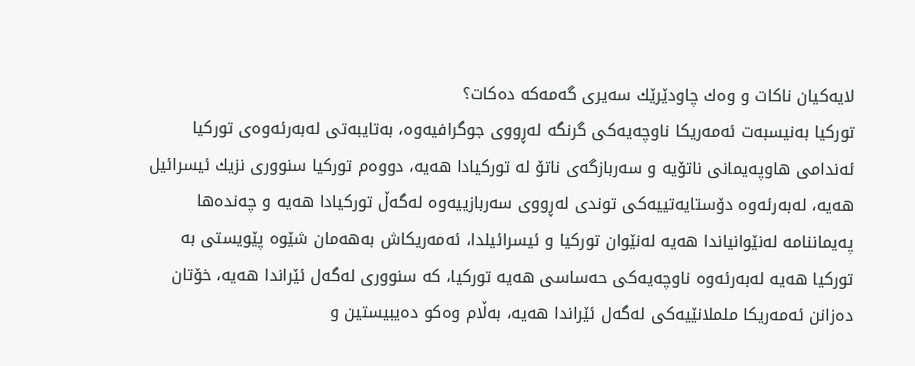لایه‌كیان ناكات و وه‌ك چاودێرێك سه‌یری گه‌مه‌كه‌ ده‌كات؟
توركیا به‌نیسبه‌ت ئه‌مه‌ریكا ناوچه‌یه‌كی گرنگه‌ له‌ڕووی جوگرافیه‌وه‌، به‌تایبه‌تی له‌به‌رئه‌وه‌ی توركیا ئه‌ندامی هاوپه‌یمانی ناتۆیه‌ و سه‌ربازگه‌ی ناتۆ له‌ توركیادا هه‌یه‌، دووه‌م توركیا سنووری نزیك ئیسرائیل هه‌یه‌، له‌به‌رئه‌وه‌ دۆستایه‌تییه‌كی توندی له‌ڕووی سه‌ربازییه‌وه‌ له‌گه‌ڵ‌ توركیادا هه‌یه‌ و چه‌نده‌ها په‌یماننامه‌ له‌نێوانیاندا هه‌یه‌ له‌نێوان توركیا و ئیسرائیلدا، ئه‌مه‌ریكاش به‌هه‌مان شێوه‌ پێویستی به‌ توركیا هه‌یه‌ له‌به‌رئه‌وه‌ ناوچه‌یه‌كی حه‌ساسی هه‌یه‌ توركیا، كه‌ سنووری له‌گه‌ل ئێراندا هه‌یه‌، خۆتان ده‌زانن ئه‌مه‌ریكا ململانێیه‌كی له‌گه‌ل ئێراندا هه‌یه‌، به‌ڵام وه‌كو ده‌یبیستین و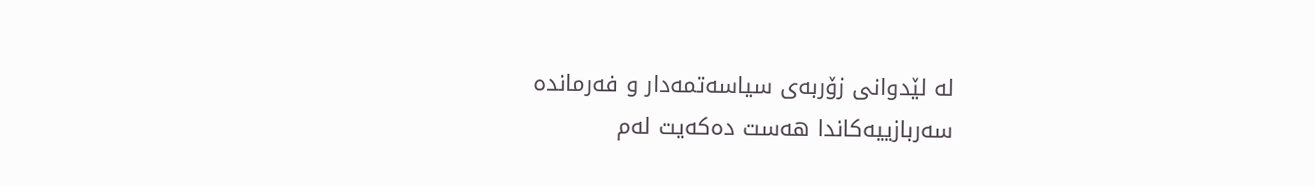له‌ لێدوانی زۆربه‌ی سیاسه‌تمه‌دار و فه‌رمانده‌ سه‌ربازییه‌كاندا هه‌ست ده‌كه‌یت له‌م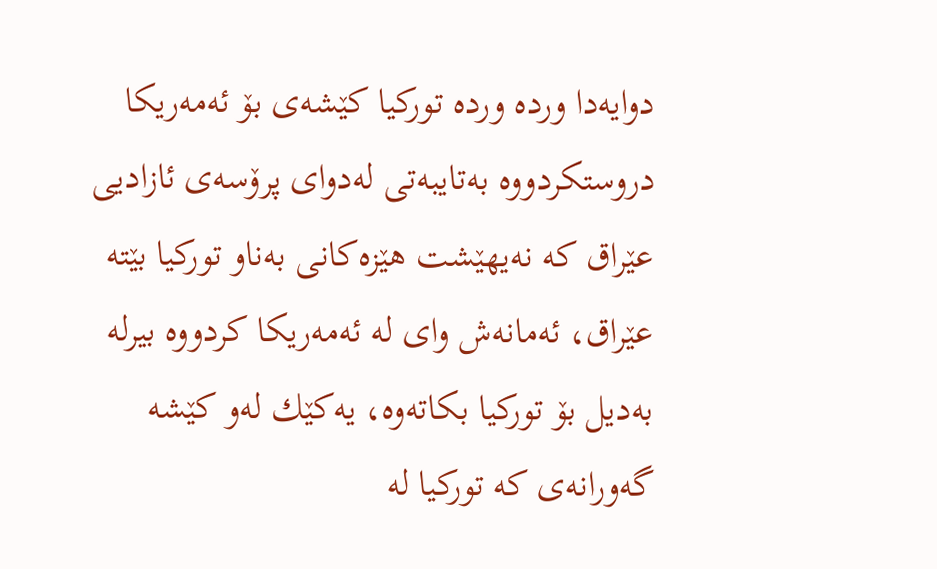دوایه‌دا ورده‌ ورده‌ توركیا كێشه‌ی بۆ ئه‌مه‌ریكا دروستكردووه‌ به‌تایبه‌تی له‌دوای پرۆسه‌ی ئازادیی عێراق كه‌ نه‌یهێشت هێزه‌كانی به‌ناو توركیا بێته‌ عێراق، ئه‌مانه‌ش وای له‌ ئه‌مه‌ریكا كردووه‌ بیرله‌ به‌دیل بۆ توركیا بكاته‌وه‌، یه‌كێك له‌و كێشه‌ گه‌ورانه‌ی كه‌ توركیا له‌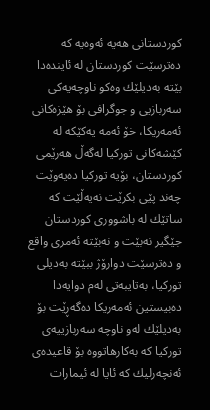كوردستانی هه‌یه‌ ئه‌وه‌یه‌ كه‌ ده‌ترسێت كوردستان له‌ ئاینده‌دا بێته‌ به‌دیلێك وه‌كو ناوچه‌یه‌كی سه‌ربازیی و جوگرافی بۆ هێزه‌كانی ئه‌مه‌ریكا، خۆ ئه‌مه‌ یه‌كێكه‌ له‌ كێشه‌كانی توركیا له‌گه‌ڵ‌ هه‌رێمی كوردستان، بۆیه‌ توركیا ده‌یه‌وێت چه‌ند پێی بكرێت نه‌یه‌ڵێت كه‌ ساتێك له‌ باشووری كوردستان جێگیر نه‌بێت و نه‌بێته‌ ئه‌مری واقع و ده‌ترسێت دوارۆژ ببێته‌ به‌دیلی توركیا، به‌تایبه‌تی له‌م دوایه‌دا ده‌بیستین ئه‌مه‌ریكا ده‌گه‌ڕێت بۆ به‌دیلێك له‌و ناوچه‌ سه‌ربازییه‌ی توركیا كه‌ به‌كارهاتووه‌ بۆ قاعیده‌ی ئه‌نچه‌رلیك كه‌ ئایا له‌ ئیمارات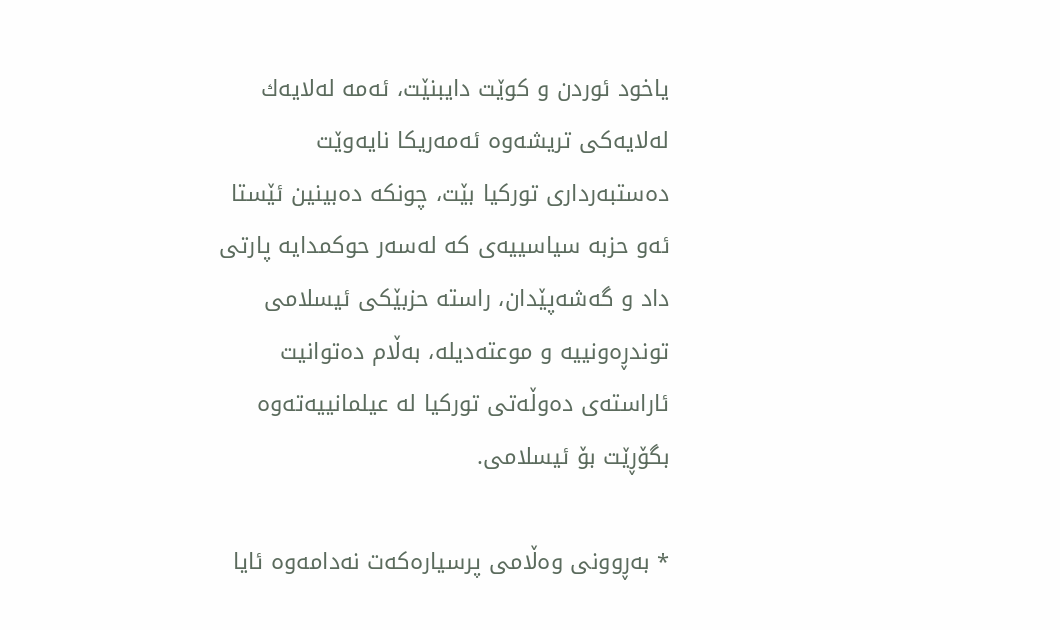یاخود ئوردن و كوێت دایبنێت، ئه‌مه‌ له‌لایه‌ك له‌لایه‌كی تریشه‌وه‌ ئه‌مه‌ریكا نایه‌وێت ده‌ستبه‌رداری توركیا بێت، چونكه‌ ده‌بینین ئێستا ئه‌و حزبه‌ سیاسییه‌ی كه‌ له‌سه‌ر حوكمدایه‌ پارتی‌ داد و گه‌شه‌پێدان، راسته‌ حزبێكی ئیسلامی توندڕه‌ونییه‌ و موعته‌دیله‌، به‌ڵام ده‌توانیت ئاراسته‌ی ده‌وڵه‌تی توركیا له‌ عیلمانییه‌ته‌وه‌ بگۆڕێت بۆ ئیسلامی.

* به‌ڕوونی وه‌ڵامی پرسیاره‌كه‌ت نه‌دامه‌وه‌ ئایا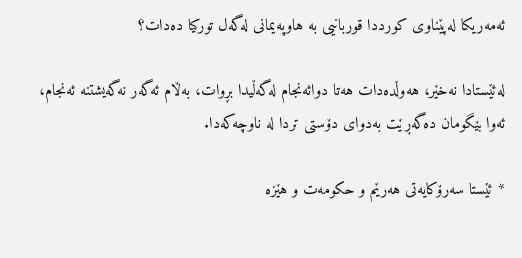ئه‌مه‌ریكا له‌پێناوی كورددا قوربانیی به‌ هاوپه‌یمانی له‌گه‌ل توركیا ده‌دات؟

له‌ئێستادا نه‌خێر، هه‌وڵده‌دات هه‌تا دوائه‌نجام له‌گه‌ڵیدا بڕوات، به‌ڵام ئه‌گه‌ر نه‌گه‌یشتنه‌ ئه‌نجام، ئه‌وا بێگومان ده‌گه‌ڕێت به‌دوای دۆستی تردا له‌ ناوچه‌كه‌دا.

* ئێستا سه‌رۆكایه‌تی هه‌رێم و حكومه‌ت و هێزه‌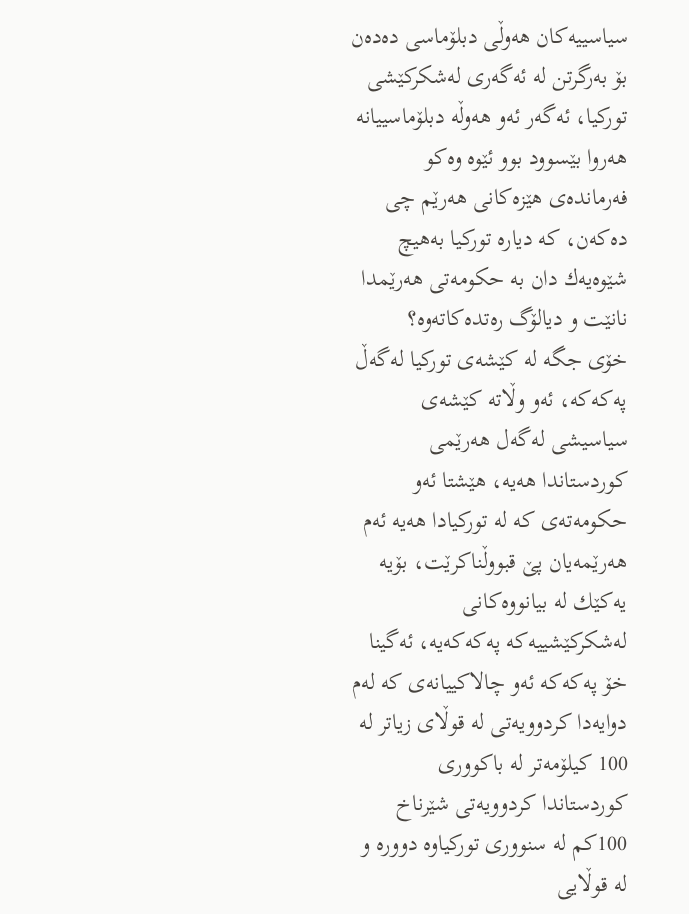سیاسییه‌كان هه‌وڵی دبلۆماسی ده‌ده‌ن بۆ به‌رگرتن له‌ ئه‌گه‌ری‌ له‌شكركێشی توركیا، ئه‌گه‌ر ئه‌و هه‌وڵه‌ دبلۆماسییانه‌ هه‌روا بێسوود بوو ئێوه‌ وه‌كو فه‌رمانده‌ی هێزه‌كانی هه‌رێم چی ده‌كه‌ن، كه‌ دیاره‌ توركیا به‌هیچ شێوه‌یه‌ك دان به‌ حكومه‌تی هه‌رێمدا نانێت و دیالۆگ ره‌تده‌كاته‌وه‌؟
خۆی جگه‌ له‌ كێشه‌ی توركیا له‌گه‌ڵ‌ په‌كه‌كه‌، ئه‌و وڵاته‌ كێشه‌ی سیاسیشی له‌گه‌ل هه‌رێمی كوردستاندا هه‌یه‌، هێشتا ئه‌و حكومه‌ته‌ی كه‌ له‌ توركیادا هه‌یه‌ ئه‌م هه‌رێمه‌یان پێ قبووڵناكرێت، بۆیه‌ یه‌كێك له‌ بیانووه‌كانی له‌شكركێشییه‌كه‌ په‌كه‌كه‌یه‌، ئه‌گینا خۆ په‌كه‌كه‌ ئه‌و چالاكییانه‌ی كه‌ له‌م دوایه‌دا كردوویه‌تی له‌ قوڵای زیاتر له‌ 100 كیلۆمه‌تر له‌ باكووری كوردستاندا كردوویه‌تی شێرناخ 100كم له‌ سنووری توركیاوه‌ دووره‌ و له‌ قوڵایی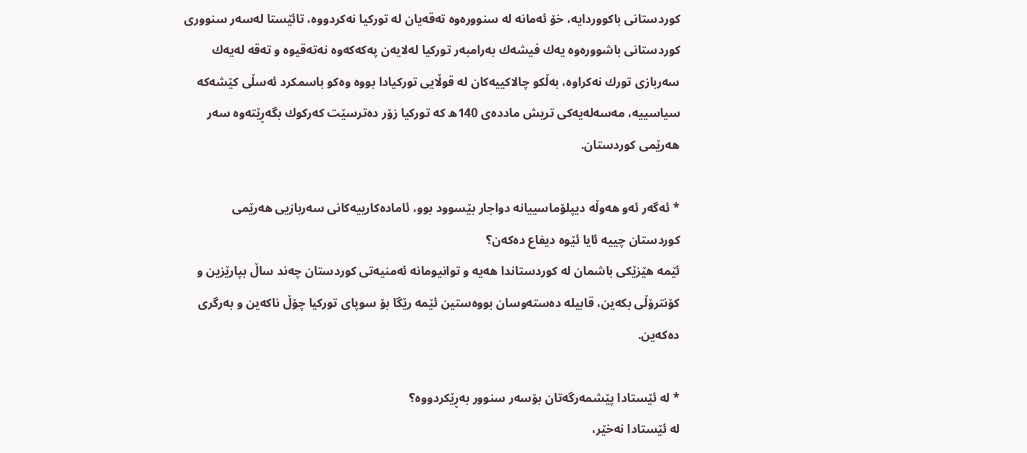كوردستانی باكووردایه‌، خۆ ئه‌مانه‌ له‌ سنووره‌وه‌ ته‌قه‌یان له‌ توركیا نه‌كردووه‌، تائێستا له‌سه‌ر سنووری كوردستانی باشووره‌وه‌ یه‌ك فیشه‌ك به‌رامبه‌ر توركیا له‌لایه‌ن په‌كه‌كه‌وه‌ نه‌ته‌قیوه‌ و ته‌قه‌ له‌یه‌ك سه‌ربازی تورك نه‌كراوه‌، به‌ڵكو چالاكییه‌كان له‌ قوڵایی توركیادا بووه‌ وه‌كو باسمكرد ئه‌سڵی كێشه‌كه‌ سیاسییه‌، مه‌سه‌له‌یه‌كی تریش مادده‌ی 140ه‌ كه‌ توركیا زۆر ده‌ترسێت كه‌ركوك بگه‌ڕێته‌وه‌ سه‌ر هه‌رێمی كوردستان.

* ئه‌گه‌ر ئه‌و هه‌وڵه‌ دیپلۆماسییانه‌ دواجار بێسوود بوو، ئاماده‌كارییه‌كانی سه‌ربازیی هه‌رێمی كوردستان چییه‌ ئایا ئێوه‌ دیفاع ده‌كه‌ن؟
ئێمه‌ هێزێكی باشمان له‌ كوردستاندا هه‌یه‌ و توانیومانه‌ ئه‌منیه‌تی كوردستان چه‌ند ساڵ بپارێزین و كۆنترۆڵی بكه‌ین، قابیله‌ ده‌سته‌وسان بووه‌ستین ئێمه‌ رێگا بۆ سوپای توركیا چۆڵ‌ ناكه‌ین و به‌رگری ده‌كه‌ین.

* له‌ ئێستادا پێشمه‌رگه‌تان بۆسه‌ر سنوور به‌ڕێكردووه‌؟
له‌ ئێستادا نه‌خێر،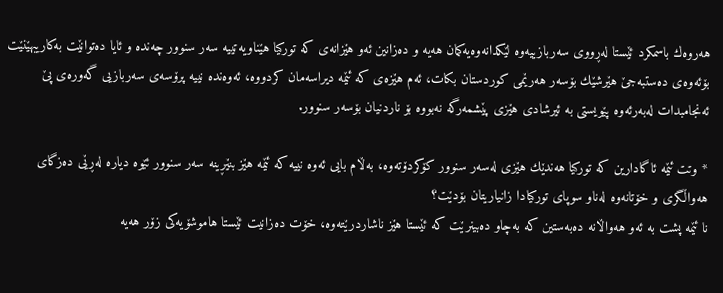هه‌روه‌ك باسمكرد ئێستا له‌ڕووی سه‌ربازییه‌وه‌ لێكدانه‌وه‌یه‌كمان هه‌یه‌ و ده‌زانین ئه‌و هێزانه‌ی كه‌ توركیا هێناویه‌تییه‌ سه‌ر سنوور چه‌نده‌ و ئایا ده‌توانێت به‌كاریبهێنێت بۆئه‌وه‌ی ده‌ستبه‌جێ‌ هێرشێك بۆسه‌ر هه‌رێمی كوردستان بكات، ئه‌م هێزه‌ی كه‌ ئێمه‌ دیراسه‌مان كردووه‌، ئه‌وه‌نده‌ نییه‌ پرۆسه‌ی سه‌ربازیی گه‌وره‌ی پێ‌ ئه‌نجامبدات له‌به‌رئه‌وه‌ پێویستی به‌ ئیرشادی هێزی پێشمه‌رگه‌ نه‌بووه‌ بۆ ناردنیان بۆسه‌ر سنوور.

* وتت ئێمه‌ ئاگادارین كه‌ توركیا هه‌ندێك هێزی له‌سه‌ر سنوور كۆكردۆته‌وه‌، به‌ڵام بایی ئه‌وه‌ نییه‌ كه‌ ئێمه‌ هێز بنێڕینه‌ سه‌ر سنوور ئێوه‌ دیاره‌ له‌ڕێی ده‌زگای هه‌واڵگری و خۆتانه‌وه‌ له‌ناو سوپای توركیادا زانیاریتان بۆدێت؟
نا ئێمه‌ پشت به‌ ئه‌و هه‌واڵانه‌ ده‌به‌ستین كه‌ به‌چاو ده‌بینرێت كه‌ ئێستا هێز ناشاردرێته‌وه‌، خۆت ده‌زانیت ئێستا هاموشۆیه‌كی زۆر هه‌یه‌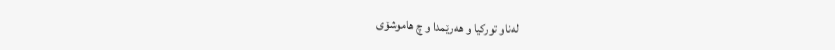له‌ناو توركیا و هه‌رێمدا و چ هاموشۆی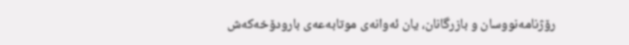رۆژنامه‌نووسان و بازرگانان، یان ئه‌وانه‌ی موتابه‌عه‌ی بارودۆخه‌كه‌ش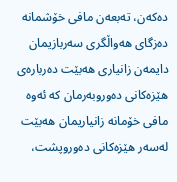ده‌كه‌ن، ته‌بعه‌ن مافی خۆشمانه‌ ده‌زگای هه‌واڵگری سه‌ربازیمان دایمه‌ن زانیاری هه‌بێت ده‌رباره‌ی هێزه‌كانی ده‌وروبه‌رمان كه‌ ئه‌وه‌ مافی خۆمانه‌ زانیاریمان هه‌بێت له‌سه‌ر هێزه‌كانی ده‌وروپشت،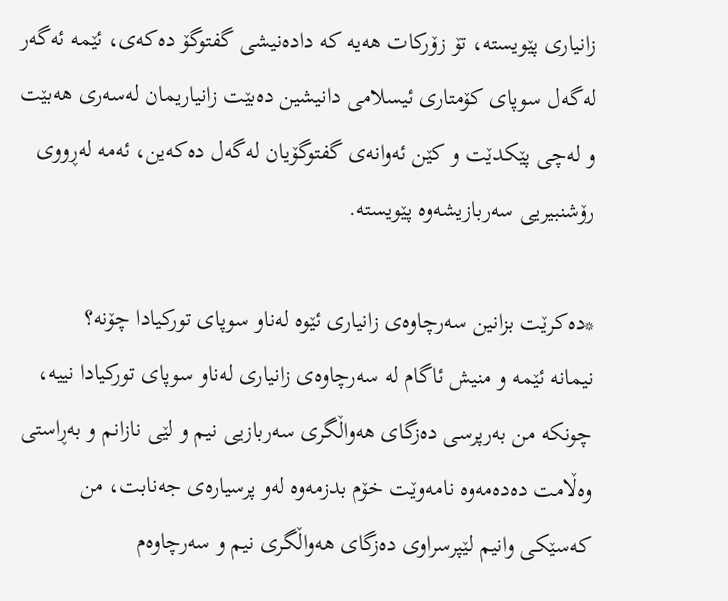زانیاری پێویسته‌، تۆ زۆركات هه‌یه‌ كه‌ داده‌نیشی گفتوگۆ ده‌كه‌ی، ئێمه‌ ئه‌گه‌ر له‌گه‌ل سوپای كۆمتاری ئیسلامی دانیشین ده‌بێت زانیاریمان له‌سه‌ری هه‌بێت و له‌چی پێكدێت و كێن ئه‌وانه‌ی گفتوگۆیان له‌گه‌ل ده‌كه‌ین، ئه‌مه‌ له‌ڕووی رۆشنبیریی سه‌ربازیشه‌وه‌ پێویسته‌.

*ده‌كرێت بزانین سه‌رچاوه‌ی زانیاری ئێوه‌ له‌ناو سوپای توركیادا چۆنه‌؟
نیمانه‌ ئێمه‌ و منیش ئاگام له‌ سه‌رچاوه‌ی زانیاری له‌ناو سوپای توركیادا نییه‌، چونكه‌ من به‌رپرسی ده‌زگای هه‌واڵگری سه‌ربازیی نیم و لێی نازانم و به‌ڕاستی وه‌ڵامت ده‌ده‌مه‌وه‌ نامه‌وێت خۆم بدزمه‌وه‌ له‌و پرسیاره‌ی جه‌نابت، من كه‌سێكی وانیم لێپرسراوی ده‌زگای هه‌واڵگری نیم و سه‌رچاوه‌م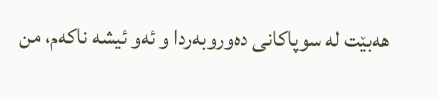هه‌بێت له‌ سوپاكانی ده‌وروبه‌ردا و ئه‌و ئیشه‌ ناكه‌م، من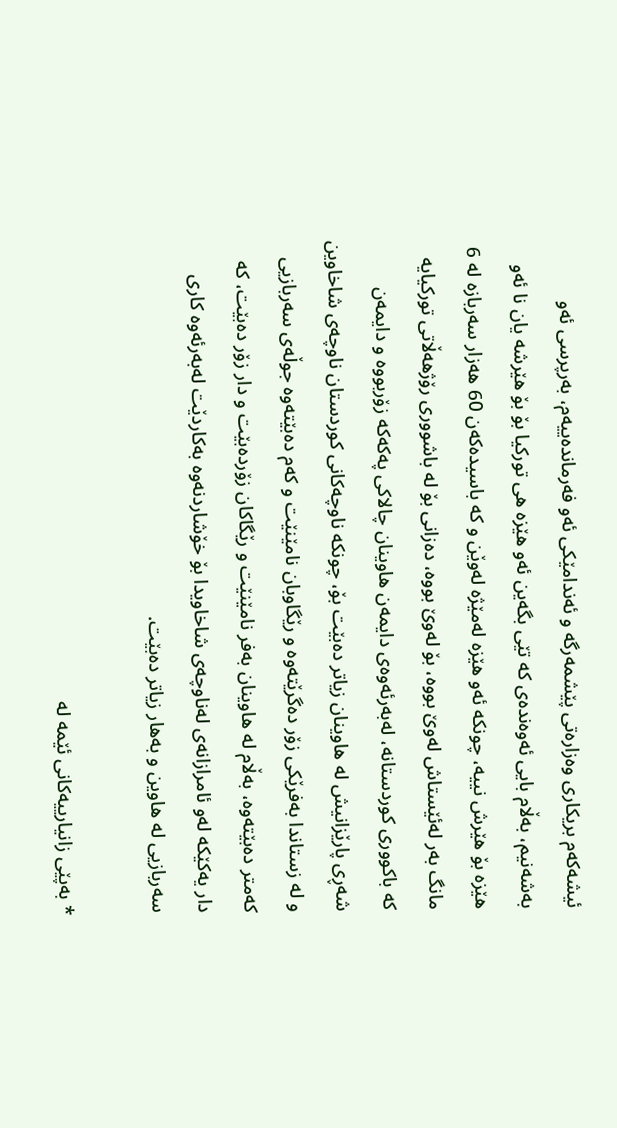ئیشه‌كه‌م بریكاری وه‌زاره‌تی پێشمه‌رگه‌ و ئه‌ندامێكی ئه‌و فه‌رمانده‌ییه‌م، به‌رپرسی ئه‌و به‌شه‌نیم، به‌ڵام بایی ئه‌وه‌نده‌ی كه‌ تێی بگه‌ین ئه‌و هێزه‌ هی توركیا بۆ بۆ هێرشه‌ یان نا ئه‌و هێزه‌ بۆ هێرش نییه‌، چونكه‌ ئه‌و هێزه‌ له‌مێژه‌ له‌وێن و كه‌ باسیده‌كه‌ن 60 هه‌زار سه‌ربازه‌ له‌ 6 مانگ به‌ر له‌ئێستاش له‌وێ‌ بووه‌، بۆ له‌وێ‌ بووه‌، ده‌زانی بۆ له‌ باشووری رۆژهه‌ڵاتی توركیایه‌ كه‌ باكووری كوردستانه‌، له‌به‌رئه‌وه‌ی دایمه‌ن هاوینان چالاكی په‌كه‌كه‌ زۆربووه‌ و دایمه‌ن شه‌ڕی پارێزانیش له‌ هاوینان زیاتر ده‌بێت بۆ، چونكه‌ ناوچه‌كانی كوردستان ناوچه‌ی شاخاوین و له‌ زستاندا به‌فرێكی زۆر ده‌گرێته‌وه‌ و رێگاوبان نامێنێت و كه‌م ده‌بێته‌وه‌ جوڵه‌ی سه‌ربازیی كه‌متر ده‌بێته‌وه‌، به‌ڵام له‌ هاوینان به‌فر نامێنێت و رێگاكان زۆرده‌بێت و دار زۆر ده‌بێت، كه‌ دار یه‌كێكه‌ له‌و ئامرازانه‌ی له‌ناوچه‌ی شاخاویدا بۆ خۆشاردنه‌وه‌ به‌كاردێت له‌به‌رئه‌وه‌ كاری سه‌ربازیی له‌ هاوین و به‌هار زیاتر ده‌بێت.

* به‌پێی زانیارییه‌كانی ئێمه‌ له‌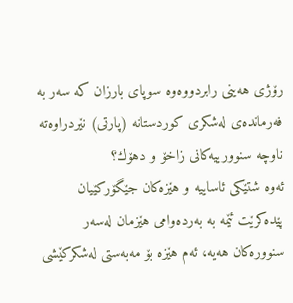رۆژی هه‌ینی رابردووه‌وه‌ سوپای بارزان كه‌ سه‌ر به‌ فه‌رمانده‌ی له‌شكری كوردستانه‌ (پارتی) نێردراوه‌ته‌ ناوچه‌ سنوورییه‌كانی زاخۆ و دهۆك؟
ئه‌وه‌ شتێكی ئاساییه‌ و هێزه‌كان جێگۆركێیان پێده‌كرێت ئێمه‌ به‌ به‌رده‌وامی هێزمان له‌سه‌ر سنووره‌كان هه‌یه‌، ئه‌م هێزه‌ بۆ مه‌به‌ستی له‌شكركێشی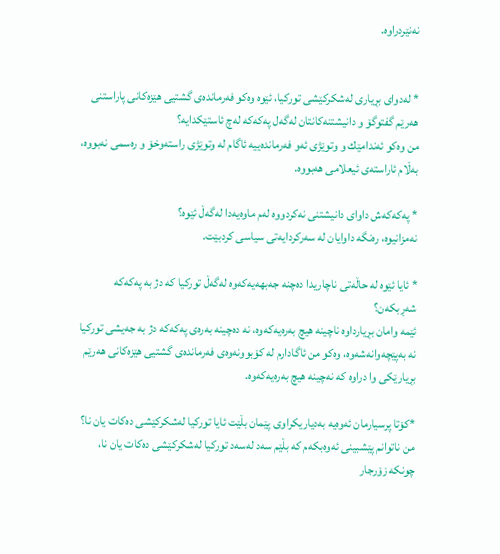نه‌نێردراوه‌.


* له‌دوای بڕیاری له‌شكركێشی توركیا، ئێوه‌ وه‌كو فه‌رمانده‌ی گشتیی هێزه‌كانی پاراستنی هه‌رێم گفتوگۆ و دانیشتنه‌كانتان له‌گه‌ل په‌كه‌كه‌ له‌چ ئاستێكدایه‌؟
من وه‌كو ئه‌ندامێك و وتوێژی ئه‌و فه‌رمانده‌ییه‌ ئاگام له‌ وتوێژی راسته‌وخۆ و ره‌سمی نه‌بووه‌، به‌ڵام ئاراسته‌ی ئیعلامی هه‌بووه‌.

* په‌كه‌كه‌ش داوای دانیشتنی نه‌كردووه‌ له‌م ماوه‌یه‌دا له‌گه‌ڵ ئێوه‌؟
نه‌مزانیوه‌، ره‌نگه‌ داوایان له‌ سه‌ركردایه‌تی سیاسی كردبێت.

* ئایا ئێوه‌ له‌ حاڵه‌تی‌ ناچاریدا ده‌چنه‌ جه‌بهه‌یه‌كه‌وه‌ له‌گه‌ڵ توركیا كه‌ دژ به‌ په‌كه‌كه‌ شه‌ڕبكه‌ن؟
ئێمه‌ وامان بڕیارداوه‌ ناچینه‌ هیچ به‌ره‌یه‌كه‌وه‌، نه‌ ده‌چینه‌ به‌ره‌ی په‌كه‌كه‌ دژ به‌ جه‌یشی توركیا نه‌ به‌پێچه‌وانه‌شه‌وه‌، وه‌كو من ئاگادارم له‌ كۆبوونه‌وه‌ی فه‌رمانده‌ی گشتیی هێزه‌كانی هه‌رێم بڕیارێكی وا دراوه‌ كه‌ نه‌چینه‌ هیچ به‌ره‌یه‌كه‌وه‌.

*كۆتا پرسیارمان ئه‌وه‌یه‌ به‌دیاریكراوی‌ پێمان بڵێت ئایا توركیا له‌شكركێشی ده‌كات یان نا؟
من ناتوانم پێشبینی ئه‌وه‌بكه‌م كه‌ بڵێم سه‌د له‌سه‌د توركیا له‌شكركێشی ده‌كات یان نا، چونكه‌ زۆرجار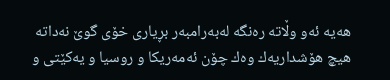هه‌یه‌ ئه‌و وڵاته‌ ره‌نگه‌ له‌به‌رامبه‌ر بڕیاری خۆی گوێ‌ نه‌داته‌ هیچ هۆشداریه‌ك وه‌ك چۆن ئه‌مه‌ریكا و روسیا و یه‌كێتی و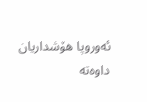ئه‌وروپا هۆشداریان داوه‌ته‌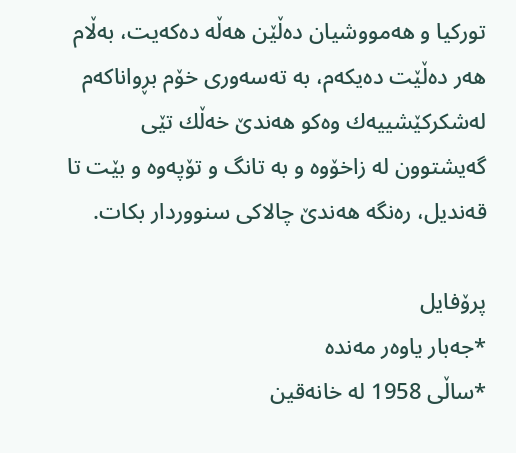توركیا و هه‌مووشیان ده‌ڵێن هه‌ڵه‌ ده‌كه‌یت، به‌ڵام هه‌ر ده‌ڵێت ده‌یكه‌م، به‌ ته‌سه‌وری خۆم بڕواناكه‌م له‌شكركێشییه‌ك وه‌كو هه‌ندێ‌ خه‌ڵك تێی گه‌یشتوون له‌ زاخۆوه‌ و به‌ تانگ و تۆپه‌وه‌ و بێت تا قه‌ندیل، ره‌نگه‌ هه‌ندێ‌ چالاكی سنووردار بكات.

پرۆفایل
*جه‌بار یاوه‌ر مه‌نده‌
*ساڵی‌ 1958 له‌ خانه‌قین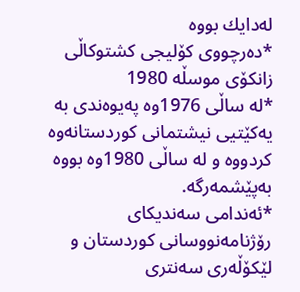له‌دایك بووه‌
*ده‌رچووی‌ كۆلیجی‌ كشتوكاڵی‌ زانكۆی‌ موسڵه‌ 1980
*له‌ ساڵی‌ 1976وه‌ په‌یوه‌ندی‌ به‌ یه‌كێتیی‌ نیشتمانی‌ كوردستانه‌وه‌ كردووه‌ و له‌ ساڵی‌ 1980وه‌ بووه‌ به‌پێشمه‌رگه‌.
*ئه‌ندامی‌ سه‌ندیكای‌ رۆژنامه‌نووسانی‌ كوردستان و لێكۆڵه‌ری‌ سه‌نتری‌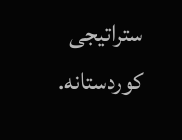ستراتیجی‌ كوردستانه‌.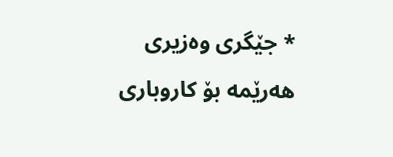* جێگری‌ وه‌زیری‌ هه‌رێمه‌ بۆ كاروباری‌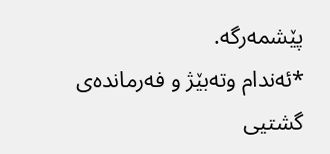پێشمه‌رگه‌.
*ئه‌ندام وته‌بێژ و فه‌رمانده‌ی‌ گشتیی‌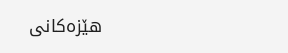هێزه‌كانی‌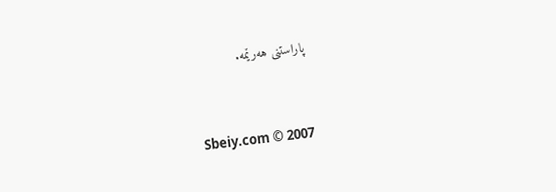پاراستنی‌ هه‌رێمه‌.



Sbeiy.com © 2007